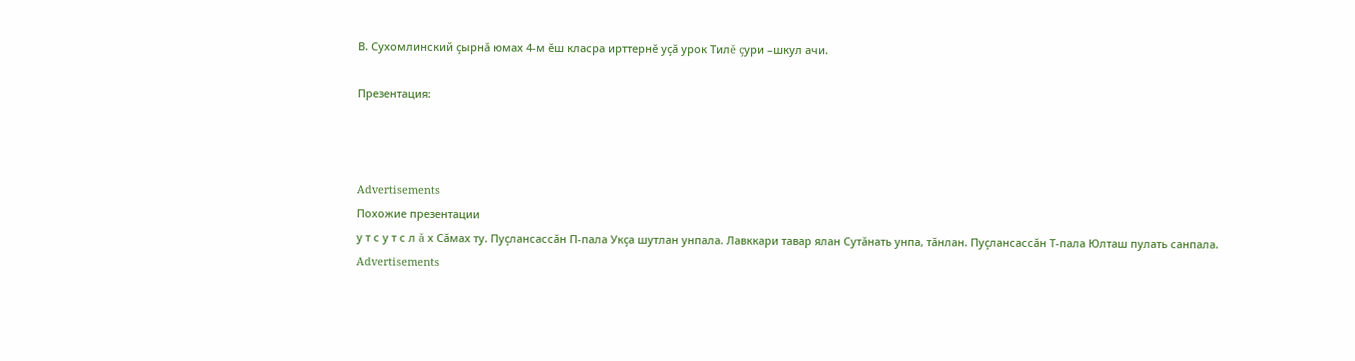В. Сухомлинский çырнă юмах 4-м ĕш класра ирттернĕ уçă урок Тилĕ çури –шкул ачи.

Презентация:



Advertisements
Похожие презентации
у т с у т с л ă х Сăмах ту. Пуçлансассăн П-пала Укçа шутлан унпала. Лавккари тавар ялан Сутăнать унпа, тăнлан. Пуçлансассăн Т-пала Юлташ пулать санпала.
Advertisements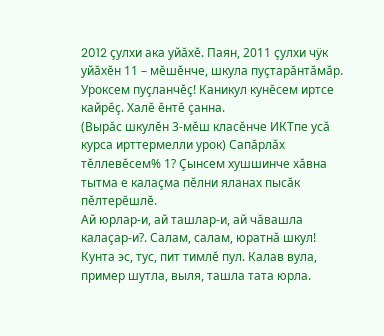2012 çулхи ака уйăхĕ. Паян, 2011 çулхи чÿк уйăхĕн 11 – мĕшĕнче, шкула пуçтарăнтăмăр. Уроксем пуçланчĕç! Каникул кунĕсем иртсе кайрĕç. Халĕ ĕнтĕ çанна.
(Вырăс шкулĕн 3-мĕш класĕнче ИКТпе усă курса ирттермелли урок) Сапăрлăх тĕллевĕсем% 1? Çынсем хушшинче хăвна тытма е калаçма пĕлни яланах пысăк пĕлтерĕшлĕ.
Ай юрлар-и, ай ташлар-и, ай чăвашла калаçар-и?. Салам, салам, юратнă шкул! Кунта эс, тус, пит тимлĕ пул. Калав вула, пример шутла, выля, ташла тата юрла.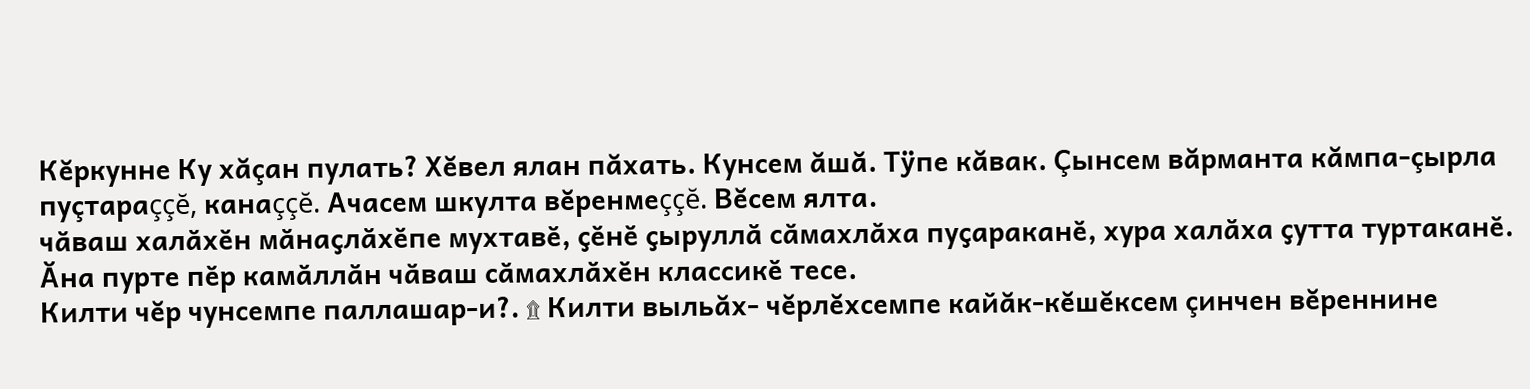Кĕркунне Ку хăçан пулать? Хĕвел ялан пăхать. Кунсем ăшă. Тÿпе кăвак. Çынсем вăрманта кăмпа-çырла пуçтараççĕ, канаççĕ. Ачасем шкулта вĕренмеççĕ. Вĕсем ялта.
чӑваш халӑхӗн мӑнаҫлӑхӗпе мухтавӗ, ҫӗнӗ ҫыруллӑ сӑмахлӑха пуҫараканӗ, хура халӑха ҫутта туртаканӗ. Ӑна пурте пӗр камӑллӑн чӑваш сӑмахлӑхӗн классикӗ тесе.
Килти чĕр чунсемпе паллашар-и?. ۩ Килти выльăх- чĕрлĕхсемпе кайăк-кĕшĕксем çинчен вĕреннине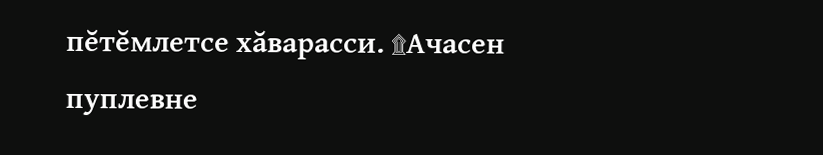пĕтĕмлетсе хăварасси. ۩Ачасен пуплевне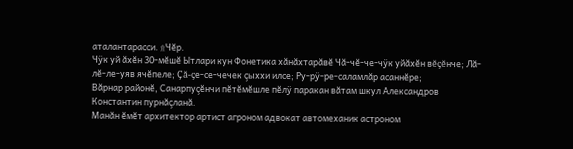аталантарасси. ۩Чĕр.
Чÿк уй ăхĕн 30-мĕшĕ Ытлари кун Фонетика хăнăхтарăвĕ Чă-чĕ-че-чÿк уйăхĕн вĕçĕнче; Лă-лĕ-ле-уяв ячĕпеле; Çă-çе-се-чечек çыххи илсе; Ру-рÿ-ре-саламлăр асаннĕре;
Вăрнар районĕ, Санарпуçĕнчи пĕтĕмĕшле пĕлÿ паракан вăтам шкул Александров Константин пурнăçланă.
Манăн ĕмĕт архитектор артист агроном адвокат автомеханик астроном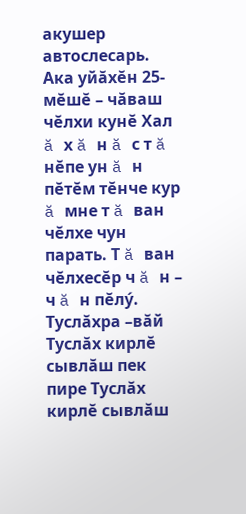акушер автослесарь.
Ака уйăхĕн 25- мĕшĕ – чăваш чĕлхи кунĕ Хал ă х ă н ă с т ă нĕпе ун ă н пĕтĕм тĕнче кур ă мне т ă ван чĕлхе чун парать. Т ă ван чĕлхесĕр ч ă н – ч ă н пĕлý.
Туслăхра –вăй Туслăх кирлĕ сывлăш пек пире Туслăх кирлĕ сывлăш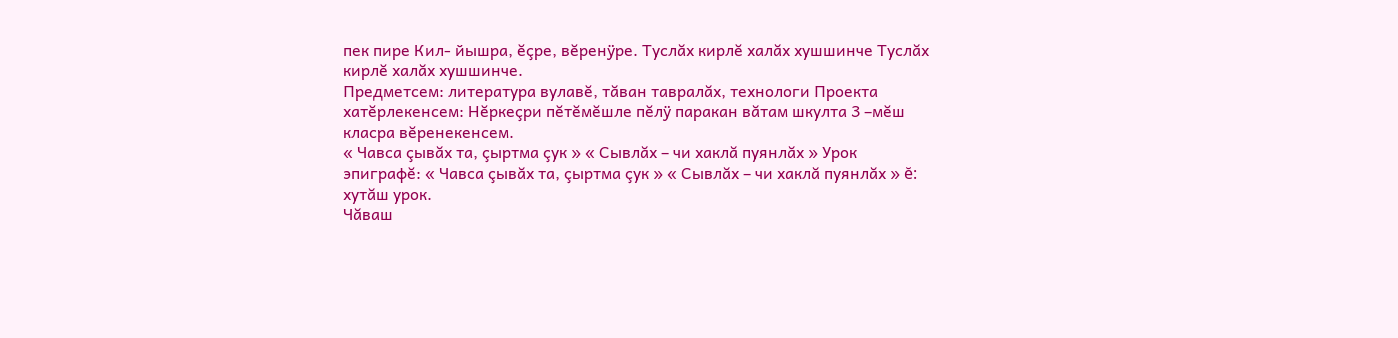пек пире Кил- йышра, ĕçре, вĕренÿре. Туслăх кирлĕ халăх хушшинче Туслăх кирлĕ халăх хушшинче.
Предметсем: литература вулавĕ, тăван тавралăх, технологи Проекта хатĕрлекенсем: Нĕркеçри пĕтĕмĕшле пĕлÿ паракан вăтам шкулта 3 –мĕш класра вĕренекенсем.
« Чавса çывăх та, çыртма çук » « Сывлăх – чи хаклă пуянлăх » Урок эпиграфĕ: « Чавса çывăх та, çыртма çук » « Сывлăх – чи хаклă пуянлăх » ĕ: хутăш урок.
Чăваш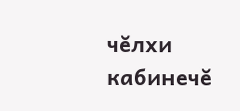чĕлхи кабинечĕ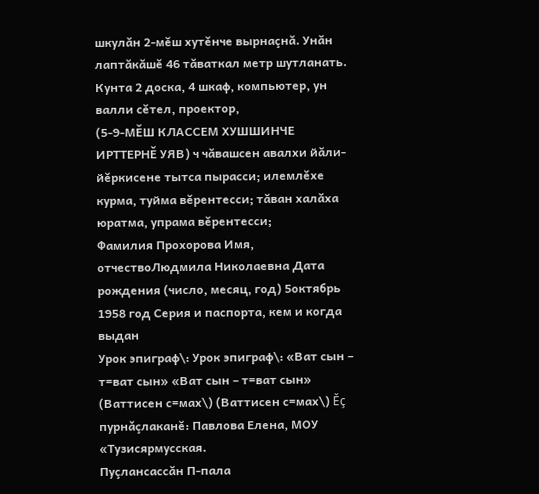шкулăн 2-мĕш хутĕнче вырнаçнă. Унăн лаптăкăшĕ 46 тăваткал метр шутланать. Кунта 2 доска, 4 шкаф, компьютер, ун валли сĕтел, проектор,
(5-9-МĔШ КЛАССЕМ ХУШШИНЧЕ ИРТТЕРНĔ УЯВ) ч чăвашсен авалхи йăли-йĕркисене тытса пырасси; илемлĕхе курма, туйма вĕрентесси; тăван халăха юратма, упрама вĕрентесси;
Фамилия Прохорова Имя, отчествоЛюдмила Николаевна Дата рождения (число, месяц, год) 5октябрь 1958 год Серия и паспорта, кем и когда выдан
Урок эпиграф\: Урок эпиграф\: «Ват сын – т=ват сын» «Ват сын – т=ват сын» (Ваттисен с=мах\) (Ваттисен с=мах\) Ěç пурнǎçлаканĕ: Павлова Елена, МОУ «Тузисярмусская.
Пуçлансассăн П-пала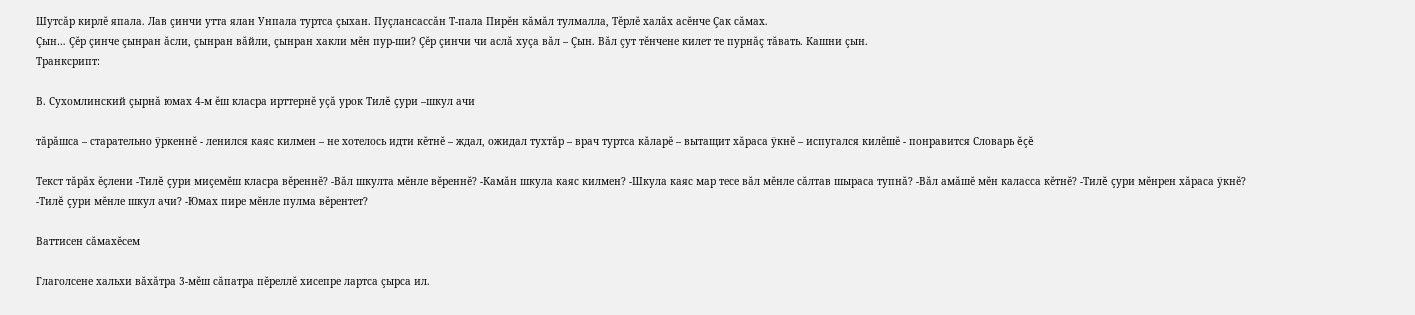Шутсăр кирлĕ япала. Лав çинчи утта ялан Унпала туртса çыхан. Пуçлансассăн Т-пала Пирĕн кăмăл тулмалла, Тĕрлĕ халăх асĕнче Çак сăмах.
Çын… Çĕр çинче çынран ăсли, çынран вăйли, çынран хакли мĕн пур-ши? Çĕр çинчи чи аслă хуçа вăл – Çын. Вăл çут тĕнчене килет те пурнăç тăвать. Кашни çын.
Транксрипт:

В. Сухомлинский çырнă юмах 4-м ĕш класра ирттернĕ уçă урок Тилĕ çури –шкул ачи

тăрăшса – старательно ÿркеннĕ - ленился каяс килмен – не хотелось идти кĕтнĕ – ждал, ожидал тухтăр – врач туртса кăларĕ – вытащит хăраса ÿкнĕ – испугался килĕшĕ - понравится Словарь ĕçĕ

Текст тăрăх ĕçлени -Тилĕ çури миçемĕш класра вĕреннĕ? -Вăл шкулта мĕнле вĕреннĕ? -Камăн шкула каяс килмен? -Шкула каяс мар тесе вăл мĕнле сăлтав шыраса тупнă? -Вăл амăшĕ мĕн каласса кĕтнĕ? -Тилĕ çури мĕнрен хăраса ÿкнĕ? -Тилĕ çури мĕнле шкул ачи? -Юмах пире мĕнле пулма вĕрентет?

Ваттисен сăмахĕсем

Глаголсене хальхи вăхăтра 3-мĕш сăпатра пĕреллĕ хисепре лартса çырса ил.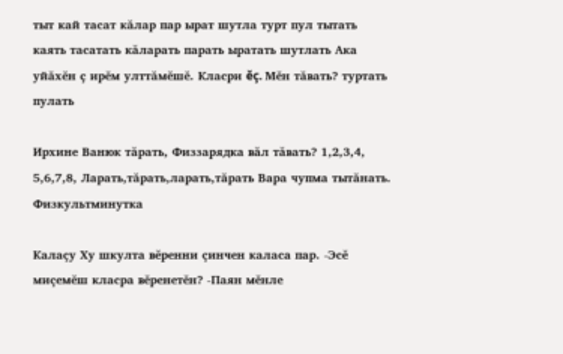тыт кай тасат кăлар пар ырат шутла турт пул тытать каять тасатать кăларать парать ыратать шутлать Ака уйăхĕн ҫ ирĕм улттăмĕшĕ. Класри ĕç. Мĕн тăвать? туртать пулать

Ирхине Ванюк тăрать, Физзарядка вăл тăвать? 1,2,3,4, 5,6,7,8, Ларать,тăрать,ларать,тăрать Вара чупма тытăнать. Физкультминутка

Калаçу Ху шкулта вĕренни çинчен каласа пар. -Эсĕ миçемĕш класра вĕренетĕн? -Паян мĕнле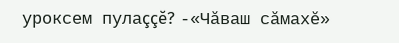уроксем пулаççĕ? -«Чăваш сăмахĕ»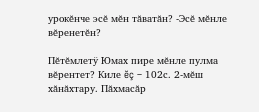урокĕнче эсĕ мĕн тăватăн? -Эсĕ мĕнле вĕренетĕн?

Пĕтĕмлетÿ Юмах пире мĕнле пулма вĕрентет? Киле ĕç – 102с. 2-мĕш хăнăхтару. Пăхмасăр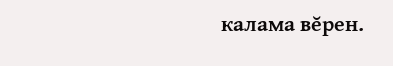калама вĕрен.